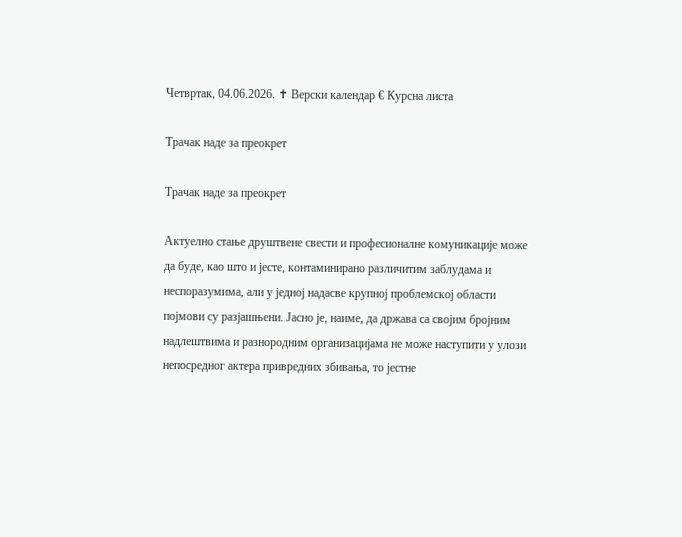Четвртак, 04.06.2026. ✝ Верски календар € Курсна листа

Трачак наде за преокрет

Трачак наде за преокрет

Актуелно стање друштвене свести и професионалне комуникације може да буде, као што и јесте, контаминирано различитим заблудама и неспоразумима, али у једној надасве крупној проблемској области појмови су разјашњени. Јасно је, наиме, да држава са својим бројним надлештвима и разнородним организацијама не може наступити у улози непосредног актера привредних збивања, то јестне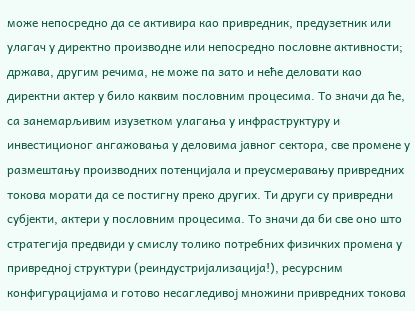може непосредно да се активира као привредник, предузетник или улагач у директно производне или непосредно пословне активности; држава, другим речима, не може па зато и неће деловати као директни актер у било каквим пословним процесима. То значи да ће, са занемарљивим изузетком улагања у инфраструктуру и инвестиционог ангажовања у деловима јавног сектора, све промене у размештању производних потенцијала и преусмеравању привредних токова морати да се постигну преко других. Ти други су привредни субјекти, актери у пословним процесима. То значи да би све оно што стратегија предвиди у смислу толико потребних физичких промена у привредној структури (реиндустријализација!), ресурсним конфигурацијама и готово несагледивој множини привредних токова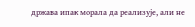држава ипак морала да реализује, али не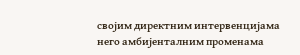својим директним интервенцијама него амбијенталним променама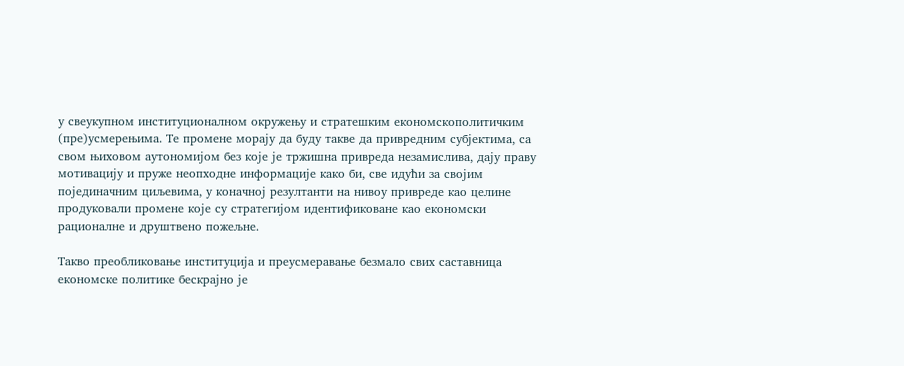у свеукупном институционалном окружењу и стратешким економскополитичким (пре)усмерењима. Те промене морају да буду такве да привредним субјектима, са свом њиховом аутономијом без које је тржишна привреда незамислива, дају праву мотивацију и пруже неопходне информације како би, све идући за својим појединачним циљевима, у коначној резултанти на нивоу привреде као целине продуковали промене које су стратегијом идентификоване као економски рационалне и друштвено пожељне.

Такво преобликовање институција и преусмеравање безмало свих саставница економске политике бескрајно је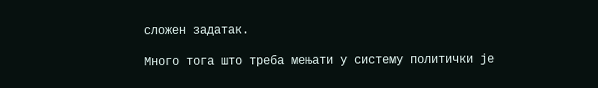сложен задатак.

Много тога што треба мењати у систему политички је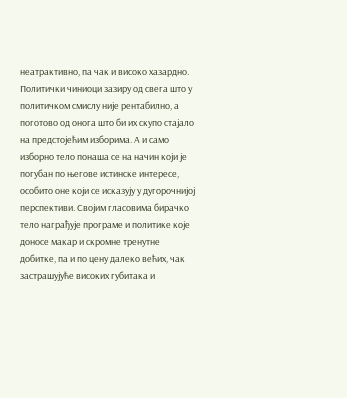неатрактивно, па чак и високо хазардно. Политички чиниоци зазиру од свега што у политичком смислу није рентабилно, а поготово од онога што би их скупо стајало на предстојећим изборима. А и само изборно тело понаша се на начин који је погубан по његове истинске интересе, особито оне који се исказују у дугорочнијој перспективи. Својим гласовима бирачко тело награђује програме и политике које доносе макар и скромне тренутне добитке, па и по цену далеко већих, чак застрашујуће високих губитака и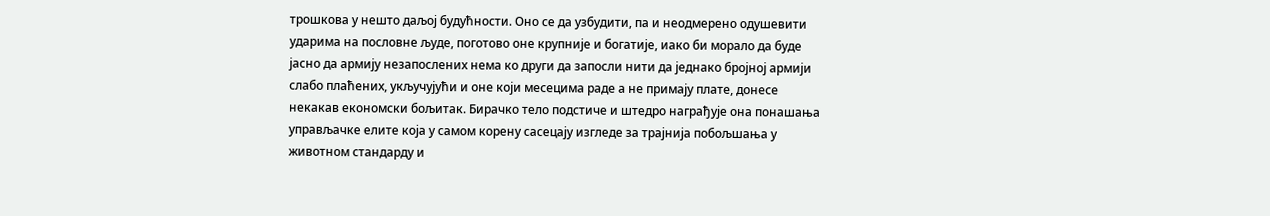трошкова у нешто даљој будућности. Оно се да узбудити, па и неодмерено одушевити ударима на пословне људе, поготово оне крупније и богатије, иако би морало да буде јасно да армију незапослених нема ко други да запосли нити да једнако бројној армији слабо плаћених, укључујући и оне који месецима раде а не примају плате, донесе некакав економски бољитак. Бирачко тело подстиче и штедро награђује она понашања управљачке елите која у самом корену сасецају изгледе за трајнија побољшања у животном стандарду и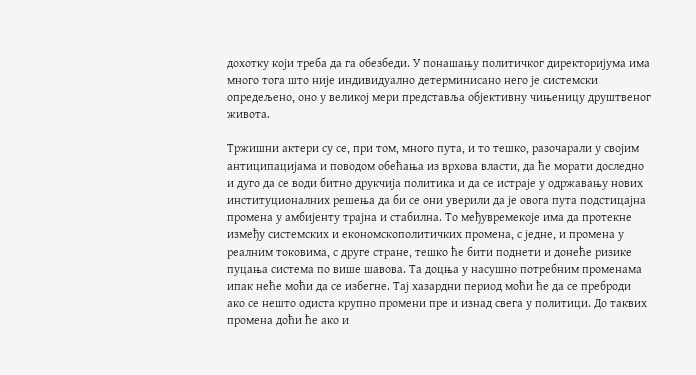дохотку који треба да га обезбеди. У понашању политичког директоријума има много тога што није индивидуално детерминисано него је системски опредељено, оно у великој мери представља објективну чињеницу друштвеног живота.

Тржишни актери су се, при том, много пута, и то тешко, разочарали у својим антиципацијама и поводом обећања из врхова власти, да ће морати доследно и дуго да се води битно друкчија политика и да се истраје у одржавању нових институционалних решења да би се они уверили да је овога пута подстицајна промена у амбијенту трајна и стабилна. То међувремекоје има да протекне између системских и економскополитичких промена, с једне, и промена у реалним токовима, с друге стране, тешко ће бити поднети и донеће ризике пуцања система по више шавова. Та доцња у насушно потребним променама ипак неће моћи да се избегне. Тај хазардни период моћи ће да се преброди ако се нешто одиста крупно промени пре и изнад свега у политици. До таквих промена доћи ће ако и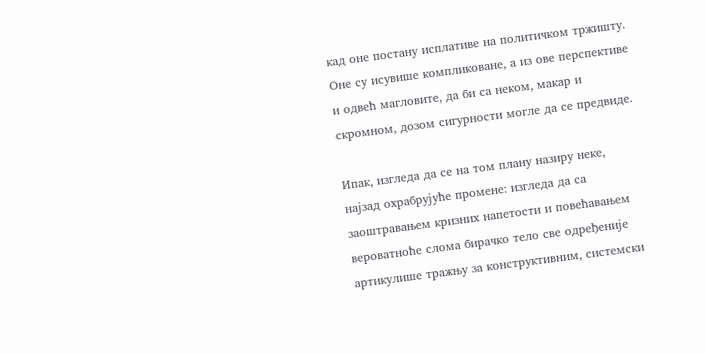кад оне постану исплативе на политичком тржишту. Оне су исувише компликоване, а из ове перспективе и одвећ магловите, да би са неком, макар и скромном, дозом сигурности могле да се предвиде.

Ипак, изгледа да се на том плану назиру неке, најзад охрабрујуће промене: изгледа да са заоштравањем кризних напетости и повећавањем вероватноће слома бирачко тело све одређеније артикулише тражњу за конструктивним, системски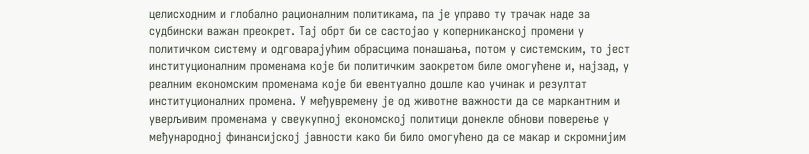целисходним и глобално рационалним политикама, па је управо ту трачак наде за судбински важан преокрет. Тај обрт би се састојао у коперниканској промени у политичком систему и одговарајућим обрасцима понашања, потом у системским, то јест институционалним променама које би политичким заокретом биле омогућене и, најзад, у реалним економским променама које би евентуално дошле као учинак и резултат институционалних промена. У међувремену је од животне важности да се маркантним и уверљивим променама у свеукупној економској политици донекле обнови поверење у међународној финансијској јавности како би било омогућено да се макар и скромнијим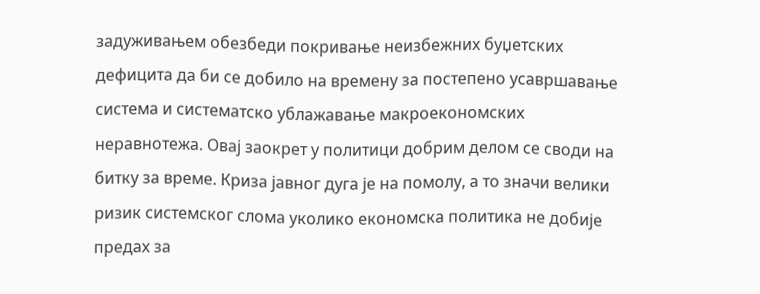задуживањем обезбеди покривање неизбежних буџетских дефицита да би се добило на времену за постепено усавршавање система и систематско ублажавање макроекономских неравнотежа. Овај заокрет у политици добрим делом се своди на битку за време. Криза јавног дуга је на помолу, а то значи велики ризик системског слома уколико економска политика не добије предах за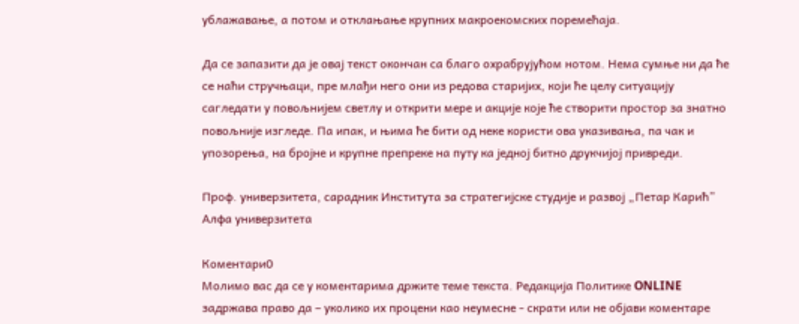ублажавање, а потом и отклањање крупних макроекомских поремећаја.

Да се запазити да је овај текст окончан са благо охрабрујућом нотом. Нема сумње ни да ће се наћи стручњаци, пре млађи него они из редова старијих, који ће целу ситуацију сагледати у повољнијем светлу и открити мере и акције које ће створити простор за знатно повољније изгледе. Па ипак, и њима ће бити од неке користи ова указивања, па чак и упозорења, на бројне и крупне препреке на путу ка једној битно друкчијој привреди.

Проф. универзитета, сарадник Института за стратегијске студије и развој „Петар Карић” Алфа универзитета

Коментари0
Молимо вас да се у коментарима држите теме текста. Редакција Политике ONLINE задржава право да – уколико их процени као неумесне - скрати или не објави коментаре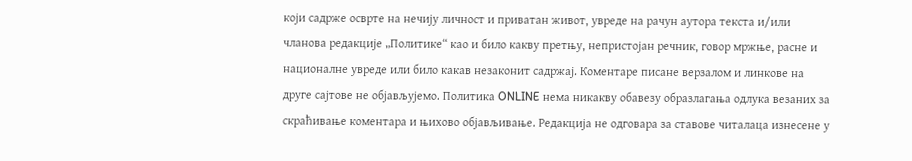који садрже осврте на нечију личност и приватан живот, увреде на рачун аутора текста и/или чланова редакције „Политике“ као и било какву претњу, непристојан речник, говор мржње, расне и националне увреде или било какав незаконит садржај. Коментаре писане верзалом и линкове на друге сајтове не објављујемо. Политика ONLINE нема никакву обавезу образлагања одлука везаних за скраћивање коментара и њихово објављивање. Редакција не одговара за ставове читалаца изнесене у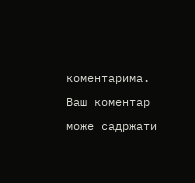коментарима. Ваш коментар може садржати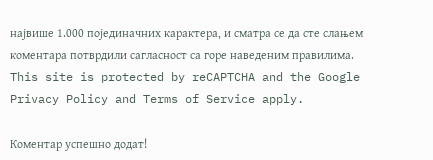највише 1.000 појединачних карактера, и сматра се да сте слањем коментара потврдили сагласност са горе наведеним правилима.
This site is protected by reCAPTCHA and the Google Privacy Policy and Terms of Service apply.

Комeнтар успeшно додат!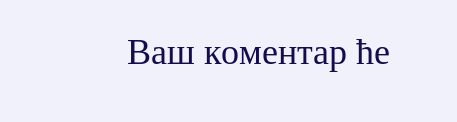Ваш комeнтар ћe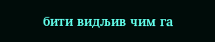бити видљив чим га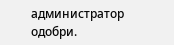администратор одобри.